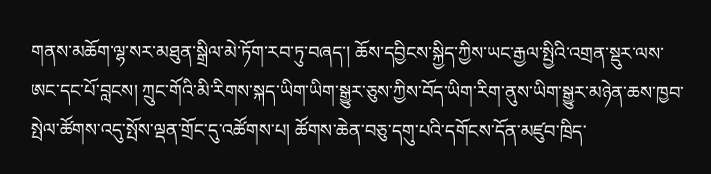གནས་མཆོག་ལྷ་སར་མཐུན་སྒྲིལ་མེ་ཏོག་རབ་ཏུ་བཞད་། ཆོས་དབྱིངས་སྐྱིད་ཀྱིས་ཡང་རྒྱལ་སྤྱིའི་འགྲན་སྡུར་ལས་ཨང་དང་པོ་བླངས། ཀྲུང་གོའི་མི་རིགས་སྐད་ཡིག་ཡིག་སྒྱུར་ཅུས་ཀྱིས་བོད་ཡིག་རིག་ནུས་ཡིག་སྒྱུར་མཉེན་ཆས་ཁྱབ་སྤེལ་ཚོགས་འདུ་སྤོས་ལྡན་གྲོང་དུ་འཚོགས་པ། ཚོགས་ཆེན་བཅུ་དགུ་པའི་དགོངས་དོན་མཛུབ་ཁྲིད་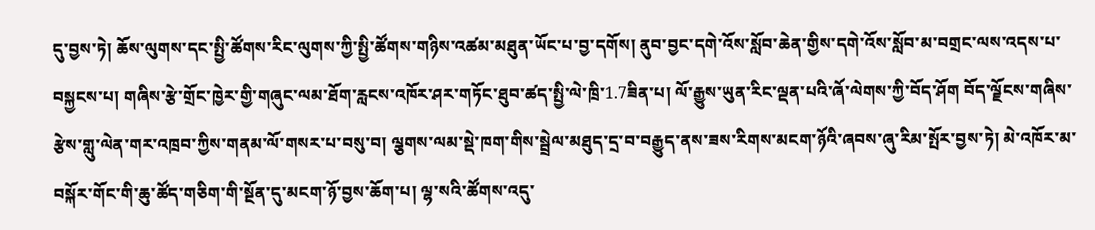དུ་བྱས་ཏེ། ཆོས་ལུགས་དང་སྤྱི་ཚོགས་རིང་ལུགས་ཀྱི་སྤྱི་ཚོགས་གཉིས་འཚམ་མཐུན་ཡོང་པ་བྱ་དགོས། ནུབ་བྱང་དགེ་འོས་སློབ་ཆེན་གྱིས་དགེ་འོས་སློབ་མ་བགྲང་ལས་འདས་པ་བསྐྱངས་པ། གཞིས་རྩེ་གྲོང་ཁྱེར་གྱི་གཞུང་ལམ་ཐོག་རླངས་འཁོར་ཤར་གཏོང་ཐུབ་ཚད་སྤྱི་ལེ་ཁྲི་1.7ཟིན་པ། ལོ་རྒྱུས་ཡུན་རིང་ལྡན་པའི་ཞོ་ལེགས་ཀྱི་བོད་ཤོག བོད་ལྗོངས་གཞིས་རྩེས་གླུ་ལེན་གར་འཁྲབ་ཀྱིས་གནམ་ལོ་གསར་པ་བསུ་བ། ལྕགས་ལམ་སྡེ་ཁག་གིས་སྦྲེལ་མཐུད་དྲ་བ་བརྒྱུད་ནས་ཟས་རིགས་མངག་ཉོའི་ཞབས་ཞུ་རིམ་སྤོར་བྱས་ཏེ། མེ་འཁོར་མ་བསྐོར་གོང་གི་ཆུ་ཚོད་གཅིག་གི་སྔོན་དུ་མངག་ཉོ་བྱས་ཆོག་པ། ལྷ་སའི་ཚོགས་འདུ་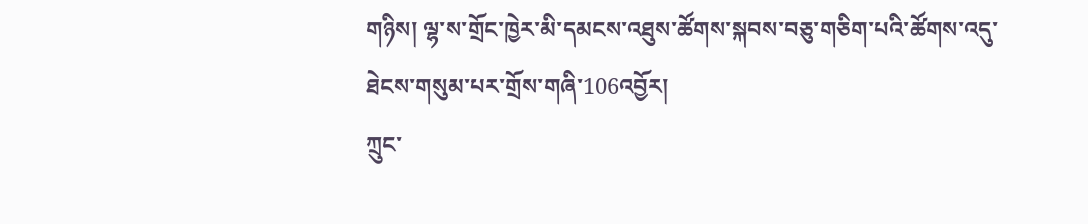གཉིས། ལྷ་ས་གྲོང་ཁྱེར་མི་དམངས་འཐུས་ཚོགས་སྐབས་བཅུ་གཅིག་པའི་ཚོགས་འདུ་ཐེངས་གསུམ་པར་གྲོས་གཞི་106འབྱོར།
ཀྲུང་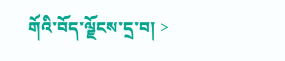གོའི་བོད་ལྗོངས་དྲ་བ། >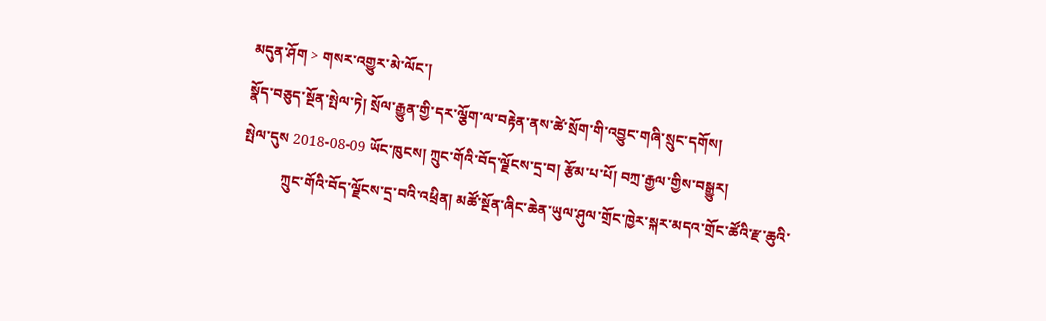མདུན་ཤོག > གསར་འགྱུར་མེ་ལོང་།
སྣོད་བཅུད་སྔོན་སྤེལ་ཏེ། སྲོལ་རྒྱུན་གྱི་དར་ལྕོག་ལ་བརྟེན་ནས་ཚེ་སྲོག་གི་འབྱུང་གཞི་སྲུང་དགོས།
སྤེལ་དུས 2018-08-09 ཡོང་ཁུངས། ཀྲུང་གོའི་བོད་ལྗོངས་དྲ་བ། རྩོམ་པ་པོ། བཀྲ་རྒྱལ་གྱིས་བསྒྱུར།
           ཀྲུང་གོའི་བོད་ལྗོངས་དྲ་བའི་འཕྲིན། མཚོ་སྔོན་ཞིང་ཆེན་ཡུལ་ཤུལ་གྲོང་ཁྱེར་སྐར་མདའ་གྲོང་ཚོའི་རྫ་ཆུའི་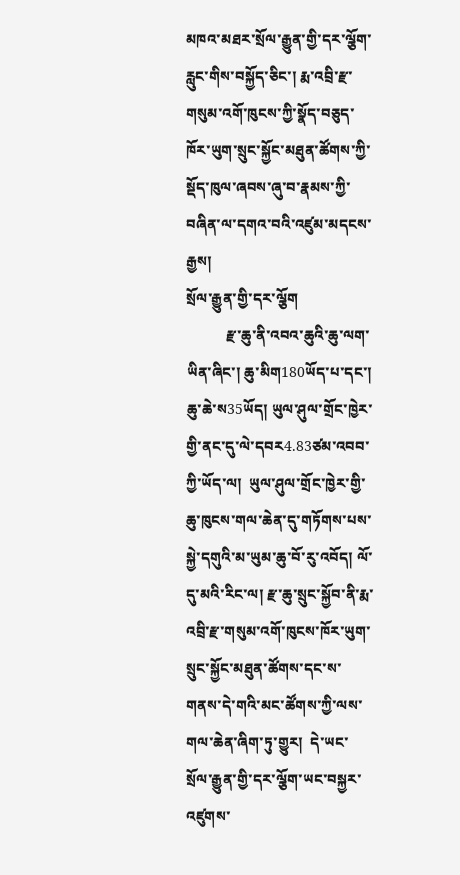མཁའ་མཐར་སྲོལ་རྒྱུན་གྱི་དར་ལྕོག་རླུང་གིས་བསྐྱོད་ཅིང་། རྨ་འབྲི་རྫ་གསུམ་འགོ་ཁུངས་ཀྱི་སྣོད་བཅུད་ཁོར་ཡུག་སྲུང་སྐྱོང་མཐུན་ཚོགས་ཀྱི་སྡོད་ཁུལ་ཞབས་ཞུ་བ་རྣམས་ཀྱི་བཞིན་ལ་དགའ་བའི་འཛུམ་མདངས་རྒྱས།
སྲོལ་རྒྱུན་གྱི་དར་ལྕོག
           རྫ་ཆུ་ནི་འབའ་ཆུའི་ཆུ་ལག་ཡིན་ཞིང་། ཆུ་མིག180ཡོད་པ་དང་། ཆུ་ཆེ་ས35ཡོད། ཡུལ་ཤུལ་གྲོང་ཁྱེར་གྱི་ནང་དུ་ལེ་དབར4.83ཙམ་འབབ་ཀྱི་ཡོད་ལ།  ཡུལ་ཤུལ་གྲོང་ཁྱེར་གྱི་ཆུ་ཁུངས་གལ་ཆེན་དུ་གཏོགས་པས་སྐྱེ་དགུའི་མ་ཡུམ་ཆུ་བོ་རུ་འབོད། ལོ་དུ་མའི་རིང་ལ། རྫ་ཆུ་སྲུང་སྐྱོབ་ནི་རྨ་འབྲི་རྫ་གསུམ་འགོ་ཁུངས་ཁོར་ཡུག་སྲུང་སྐྱོང་མཐུན་ཚོགས་དང་ས་གནས་དེ་གའི་མང་ཚོགས་ཀྱི་ལས་གལ་ཆེན་ཞིག་ཏུ་གྱུར།  དེ་ཡང་སྲོལ་རྒྱུན་གྱི་དར་ལྕོག་ཡང་བསྐྱར་འཛུགས་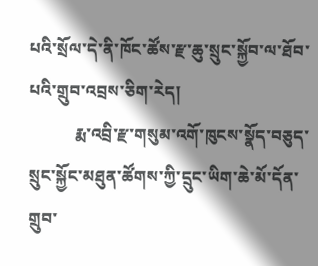པའི་སྲོལ་དེ་ནི་ཁོང་ཚོས་རྫ་ཆུ་སྲུང་སྐྱོབ་ལ་ཐོབ་པའི་གྲུབ་འབྲས་ཅིག་རེད།
           རྨ་འབྲི་རྫ་གསུམ་འགོ་ཁུངས་སྣོད་བཅུད་སྲུང་སྐྱོང་མཐུན་ཚོགས་ཀྱི་དྲུང་ཡིག་ཆེ་མོ་དོན་གྲུབ་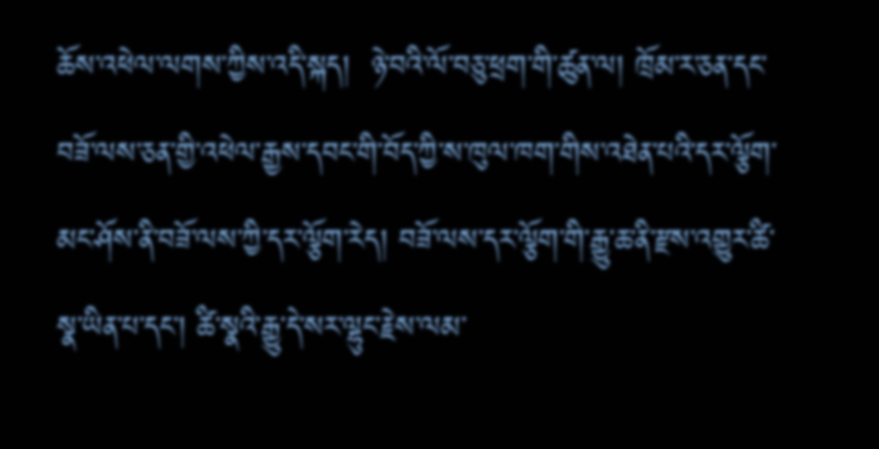ཆོས་འཕེལ་ལགས་ཀྱིས་འདི་སྐད།  ཉེ་བའི་ལོ་བཅུ་ཕྲག་གི་ཚུན་ལ། ཁྲོམ་ར་ཅན་དང་བཟོ་ལས་ཅན་གྱི་འཕེལ་རྒྱས་དབང་གི་བོད་ཀྱི་ས་ཁུལ་ཁག་གིས་འཐེན་པའི་དར་ལྕོག་མང་ཤོས་ནི་བཟོ་ལས་ཀྱི་དར་ལྕོག་རེད། བཟོ་ལས་དར་ལྕོག་གི་རྒྱུ་ཆ་ནི་རྫས་འགྱུར་ཚི་སྣ་ཡིན་པ་དང་། ཚི་སྣའི་རྒྱུ་དེ་སར་ལྷུང་རྗེས་ལམ་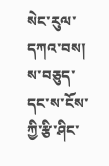སེང་རུལ་དཀའ་བས། ས་བཅུད་དང་ས་ངོས་ཀྱི་རྩི་ཤིང་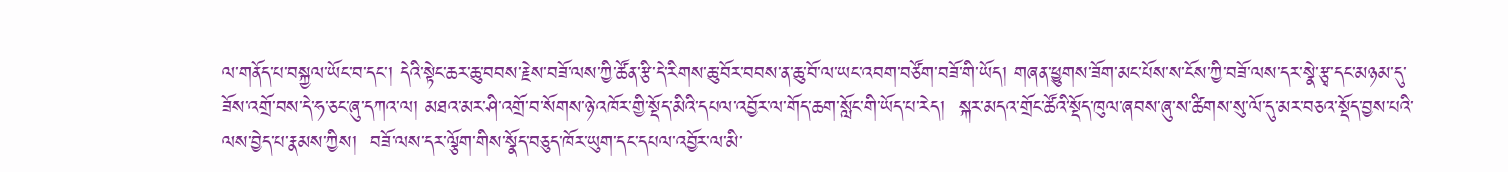ལ་གནོད་པ་བསྐྱལ་ཡོང་བ་དང་། དེའི་སྟེང་ཆར་ཆུ་བབས་རྗེས་བཟོ་ལས་ཀྱི་ཚོན་རྩི་དེ་རིགས་ཆུ་བོར་བབས་ན་ཆུ་བོ་ལ་ཡང་འབག་བཙོག་བཟོ་གི་ཡོད། གཞན་ཕྱུགས་ཟོག་མང་པོས་ས་ངོས་ཀྱི་བཟོ་ལས་དར་སྣེ་རྩྭ་དང་མཉམ་དུ་ཟོས་འགྲོ་བས་དེ་ཧ་ཅང་ཞུ་དཀའ་ལ། མཐའ་མར་ཤི་འགྲོ་བ་སོགས་ཉེ་འཁོར་གྱི་སྡོད་མིའི་དཔལ་འབྱོར་ལ་གོད་ཆག་སློང་གི་ཡོད་པ་རེད།  སྐར་མདའ་གྲོང་ཚོའི་སྡོད་ཁུལ་ཞབས་ཞུ་ས་ཚིགས་སུ་ལོ་དུ་མར་བཅའ་སྡོད་བྱས་པའི་ལས་བྱེད་པ་རྣམས་ཀྱིས།  བཟོ་ལས་དར་ལྕོག་གིས་སྣོད་བཅུད་ཁོར་ཡུག་དང་དཔལ་འབྱོར་ལ་མི་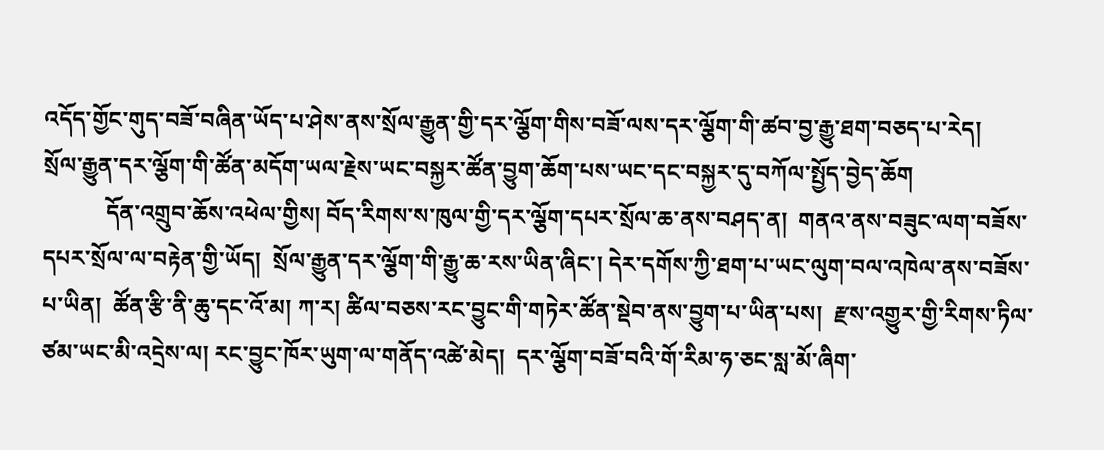འདོད་གྱོང་གུད་བཟོ་བཞིན་ཡོད་པ་ཤེས་ནས་སྲོལ་རྒྱུན་གྱི་དར་ལྕོག་གིས་བཟོ་ལས་དར་ལྕོག་གི་ཚབ་བྱ་རྒྱུ་ཐག་བཅད་པ་རེད།
སྲོལ་རྒྱུན་དར་ལྕོག་གི་ཚོན་མདོག་ཡལ་རྗེས་ཡང་བསྐྱར་ཚོན་བྱུག་ཆོག་པས་ཡང་དང་བསྐྱར་དུ་བཀོལ་སྤྱོད་བྱེད་ཆོག
           དོན་འགྲུབ་ཆོས་འཕེལ་གྱིས། བོད་རིགས་ས་ཁུལ་གྱི་དར་ལྕོག་དཔར་སྲོལ་ཆ་ནས་བཤད་ན།  གནའ་ནས་བཟུང་ལག་བཟོས་དཔར་སྲོལ་ལ་བརྟེན་གྱི་ཡོད།  སྲོལ་རྒྱུན་དར་ལྕོག་གི་རྒྱུ་ཆ་རས་ཡིན་ཞིང་། དེར་དགོས་ཀྱི་ཐག་པ་ཡང་ལུག་བལ་འཁེལ་ནས་བཟོས་པ་ཡིན།  ཚོན་རྩི་ནི་ཆུ་དང་འོ་མ། ཀ་ར། ཚིལ་བཅས་རང་བྱུང་གི་གཏེར་ཚོན་སྡེབ་ནས་བྱུག་པ་ཡིན་པས།  རྫས་འགྱུར་གྱི་རིགས་ཏིལ་ཙམ་ཡང་མི་འདྲེས་ལ། རང་བྱུང་ཁོར་ཡུག་ལ་གནོད་འཚེ་མེད།  དར་ལྕོག་བཟོ་བའི་གོ་རིམ་ཧ་ཅང་སླ་མོ་ཞིག་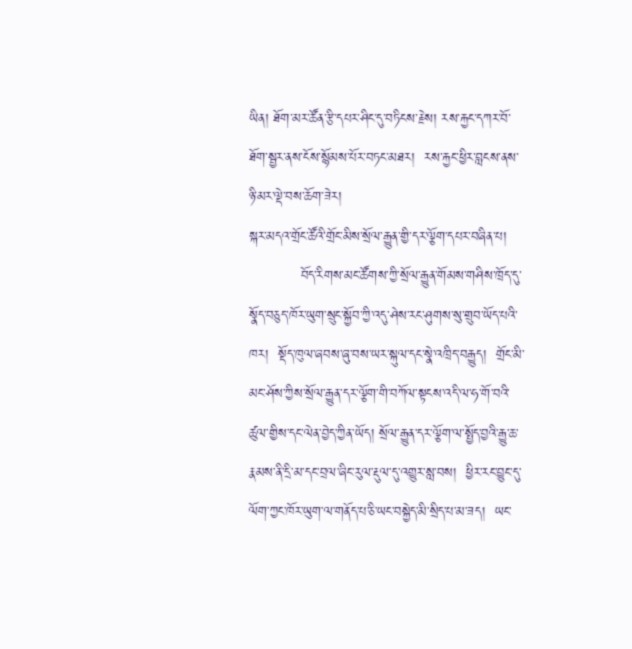ཡིན། ཐོག་མར་ཚོན་རྩི་དཔར་ཤིང་དུ་བཏིངས་རྗེས། རས་རྐྱང་དཀར་བོ་ཐོག་སྦྱར་ནས་ངོས་སྙོམས་པོར་བཏང་མཐར།  རས་རྐྱང་ཕྱིར་བླངས་ནས་ཉི་མར་ལྡེ་བས་ཆོག་ཟེར།
སྐར་མདའ་གྲོང་ཚོའི་གྲོང་མིས་སྲོལ་རྒྱུན་གྱི་དར་ལྕོག་དཔར་བཞིན་པ།
           བོད་རིགས་མང་ཚོགས་ཀྱི་སྲོལ་རྒྱུན་གོམས་གཤིས་ཁྲོད་དུ་སྣོད་བཅུད་ཁོར་ཡུག་སྲུང་སྐྱོབ་ཀྱི་འདུ་ཤེས་རང་ཤུགས་སུ་གྲུབ་ཡོད་པའི་ཁར།  སྡོད་ཁུལ་ཞབས་ཞུ་བས་ཡར་སྐུལ་དང་སྣེ་འཁྲིད་བརྒྱུད།  གྲོང་མི་མང་ཤོས་ཀྱིས་སྲོལ་རྒྱུན་དར་ལྕོག་གི་བཀོལ་སྟངས་འདི་ལ་ཧ་གོ་བའི་ཚུལ་གྱིས་དང་ལེན་བྱེད་ཀྱིན་ཡོད། སྲོལ་རྒྱུན་དར་ལྕོག་ལ་སྤྱོད་བྱའི་རྒྱུ་ཆ་རྣམས་ནི་དྲི་མ་དང་བྲལ་ཞིང་རུལ་རྡུལ་དུ་འགྱུར་སླ་བས།  ཕྱིར་རང་བྱུང་དུ་ལོག་ཀྱང་ཁོར་ཡུག་ལ་གནོད་པ་ཅི་ཡང་བསྐྱེད་མི་སྲིད་པ་མ་ཟད།  ཡང་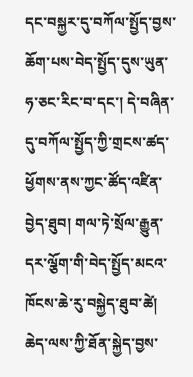དང་བསྐྱར་དུ་བཀོལ་སྤྱོད་བྱས་ཆོག་པས་བེད་སྤྱོད་དུས་ཡུན་ཧ་ཅང་རིང་བ་དང་། དེ་བཞིན་དུ་བཀོལ་སྤྱོད་ཀྱི་གྲངས་ཚད་ཕྱོགས་ནས་ཀྱང་ཚོད་འཛིན་བྱེད་ཐུབ། གལ་ཏེ་སྲོལ་རྒྱུན་དར་ལྕོག་གི་བེད་སྤྱོད་མངའ་ཁོངས་ཆེ་རུ་བསྐྱེད་ཐུབ་ཚེ།  ཆེད་ལས་ཀྱི་ཐོན་སྐྱེད་བྱས་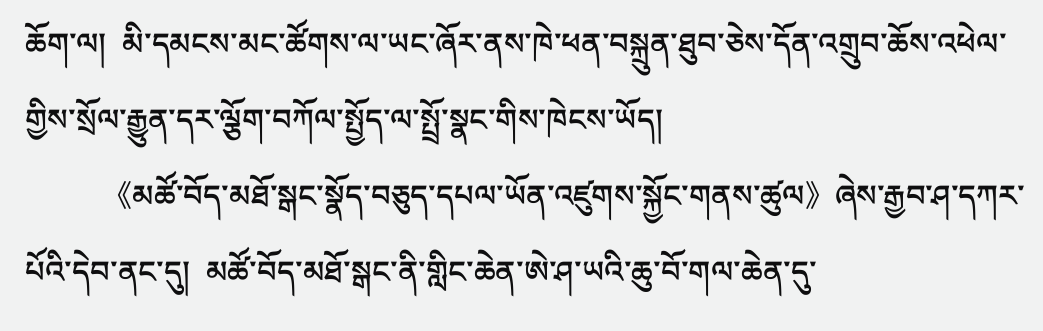ཆོག་ལ།  མི་དམངས་མང་ཚོགས་ལ་ཡང་ཞོར་ནས་ཁེ་ཕན་བསྐྲུན་ཐུབ་ཅེས་དོན་འགྲུབ་ཆོས་འཕེལ་གྱིས་སྲོལ་རྒྱུན་དར་ལྕོག་བཀོལ་སྤྱོད་ལ་སྤྲོ་སྣང་གིས་ཁེངས་ཡོད།
           《མཚོ་བོད་མཐོ་སྒང་སྣོད་བཅུད་དཔལ་ཡོན་འཛུགས་སྐྱོང་གནས་ཚུལ》ཞེས་རྒྱབ་ཤ་དཀར་པོའི་དེབ་ནང་དུ།  མཚོ་བོད་མཐོ་སྒང་ནི་གླིང་ཆེན་ཨེ་ཤ་ཡའི་ཆུ་བོ་གལ་ཆེན་དུ་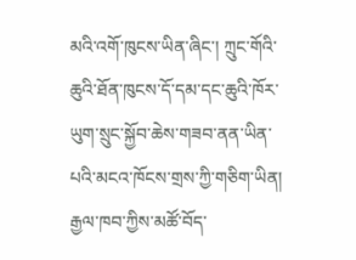མའི་འགོ་ཁུངས་ཡིན་ཞིང་། ཀྲུང་གོའི་ཆུའི་ཐོན་ཁུངས་དོ་དམ་དང་ཆུའི་ཁོར་ཡུག་སྲུང་སྐྱོབ་ཆེས་གཟབ་ནན་ཡིན་པའི་མངའ་ཁོངས་གྲས་ཀྱི་གཅིག་ཡིན།  རྒྱལ་ཁབ་ཀྱིས་མཚོ་བོད་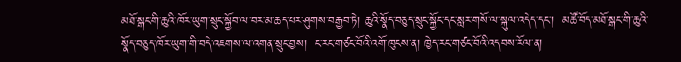མཐོ་སྒང་གི་ཆུའི་ཁོར་ཡུག་སྲུང་སྐྱོབ་ལ་བར་མ་ཆད་པར་ཤུགས་བརྒྱབ་ཏེ། ཆུའི་སྣོད་བཅུད་སྲུང་སྐྱོང་དང་སླར་གསོ་ལ་སྐུལ་འདེད་དང་།  མཚོ་བོད་མཐོ་སྒང་གི་ཆུའི་སྣོད་བཅུད་ཁོར་ཡུག་གི་བདེ་འཇགས་ལ་འགན་སྲུང་བྱས།  ང་རང་གཙང་བོའི་འགོ་ཁུངས་ན། ཁྱེད་རང་གཙང་བོའི་འདབས་རོལ་ན།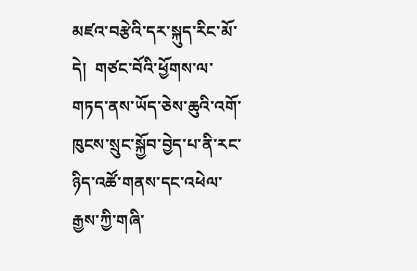མཛའ་བརྩེའི་དར་སྐུད་རིང་མོ་དེ།  གཙང་བོའི་ཕྱོགས་ལ་གཏད་ནས་ཡོད་ཅེས་ཆུའི་འགོ་ཁུངས་སྲུང་སྐྱོབ་བྱེད་པ་ནི་རང་ཉིད་འཚོ་གནས་དང་འཕེལ་རྒྱས་ཀྱི་གཞི་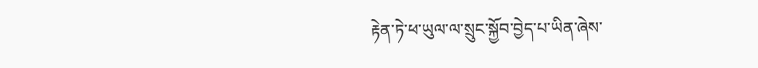རྟེན་ཏེ་ཕ་ཡུལ་ལ་སྲུང་སྐྱོབ་བྱེད་པ་ཡིན་ཞེས་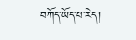བཀོད་ཡོད་པ་རེད།